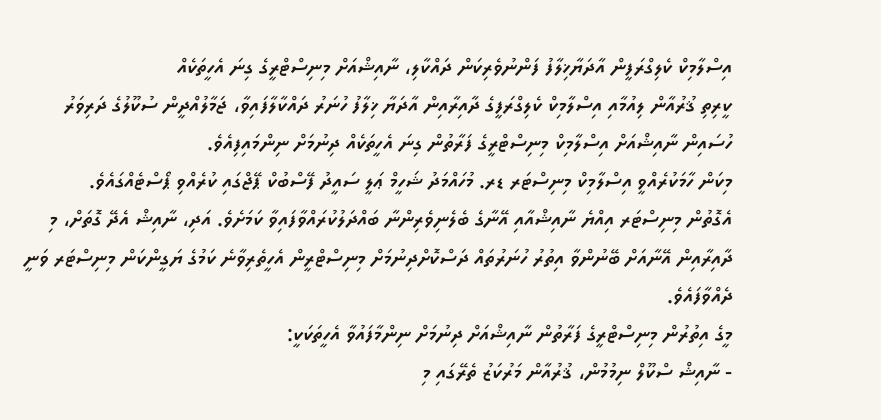އިސްލާމިކް ކެލިގްރަފީން އާދަޔާޚިލާފު ފަންނުވެރިކަން ދައްކާލި، ނާއިޝްއަށް މިނިސްޓްރީގެ ގިނަ އެހީތަކެއް
ކީރިތި ޤުރުއާން ލިއުމާއި އިސްލާމިކް ކެލިގްރަފީގެ ދާއިރާއިން އާދަޔާ ޚިލާފު ހުނަރު ދައްކާލާފައިވާ، ޖަމާލުއްދީން ސުކޫލުގެ ދަރިވަރު ހުސައިން ނާއިޝްއަށް އިސްލާމިކް މިނިސްޓްރީގެ ފަރާތުން ގިނަ އެހީތަކެއް ދިނުމަށް ނިންމައިފިއެވެ.
މިކަން ހާމަކުރެއްވީ އިސްލާމިކް މިނިސްޓަރ ޑރ. މުހައްމަދު ޝަހީމް ޢަލީ ސައީދު ފޭސްބުކް ޕޭޖްގައި ކުރެއްވި ޕޯސްޓެއްގައެވެ.
އެގޮތުން މިނިސްޓަރ އިއްޔެ ނާއިޝްއާއި އޭނާގެ ބެލެނިވެރިންނާ ބައްދަލުކުރައްވާފައިވާ ކަމަށެވެ. އަދި، ނާއިޝް އެދޭ ގޮތަށް، މި ދާއިރާއިން އޭނާއަށް ބޭނުންވާ އިތުރު ހުނަރުތައް ދަސްކޮށްދިނުމަށް މިނިސްޓްރީން އެހީތެރިވާނެ ކަމުގެ ޔަގީންކަން މިނިސްޓަރ ވަނީ ދެއްވާފައެވެ.
މީގެ އިތުރުން މިނިސްޓްރީގެ ފަރާތުން ނާއިޝްއަށް ދިނުމަށް ނިންމާފައުވާ އެހީތަކަކީ:
- ނާއިޝް ސްކޫލް ނިމުމުން، ޤުރުއާން މަރުކަޒު ތެރޭގައި މި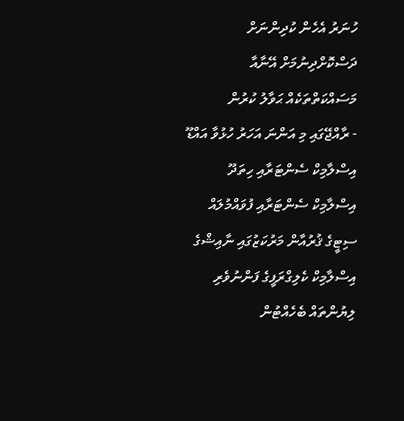ހުނަރު އެހެން ކުދިންނަށް ދަސްކޮށްދިނުމަށް އޭނާއާ މަސައްކަތްތަކެއް ޙަވާލު ކުރުން
- ރާއްޖޭގައި މި އަންނަ އަހަރު ހުޅުވާ އައްޑޫ އިސްލާމިކް ސެންޓަރާއި ހިތަދޫ އިސްލާމިކް ސެންޓަރާއި ފުވައްމުލައް ސިޓީގެ ޤުރުއާން މަރުކަޒުގައި ނާއިޝްގެ އިސްލާމިކް ކެލިގްރަފީގެ ފަންނުވެރި ލިޔުންތައް ބެހެއްޓުން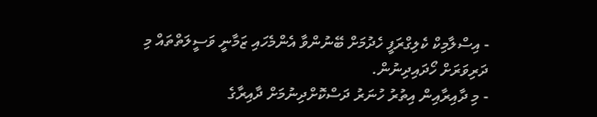- އިސްލާމިކް ކެލިގްރަފީ ހެދުމަށް ބޭނުންވާ އެންމެހައި ޒަމާނީ ވަސީލަތްތައް މި ދަރިވަރަށް ހޯދައިދިނުން.
- މި ދާއިރާއިން އިތުރު ހުނަރު ދަސްކޮށްދިނުމަށް ދާއިރާގެ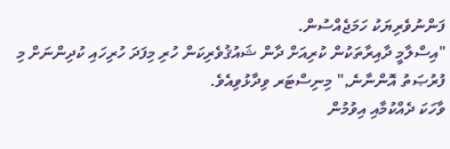ފަންނުވެރިޔަކު ހަމަޖެއްސުން.
"އިސްލާމީ ދާއިރާތަކުން ކުރިއަށް ދާން ޝައުޤުވެރިކަން ހުރި މިފަދަ ހުރިހައި ކުދިންނަށް މި ފުރުޞަތު އޮންނާނެ," މިނިސްޓަރ ވިދާޅުވިއެވެ.
ވާހަކަ ދެއްކުމާއި އިވުމުން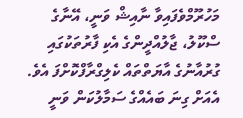މަހުރޫމްވެފައިވާ ނާއިޝް ވަނީ، އޭނާގެ ސްކޫލު، ޖާލުއްދީންގެ އެކި ފާރުތަކުގައި ގުރުއާނުގެ އާޔަތްތައް ކެލިގްރާފްކޮށްފަ އެވެ. އެއަށް ގިނަ ބައެއްގެ ސަމާލުކަން ވަނީ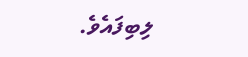ލިބިފައެވެ.